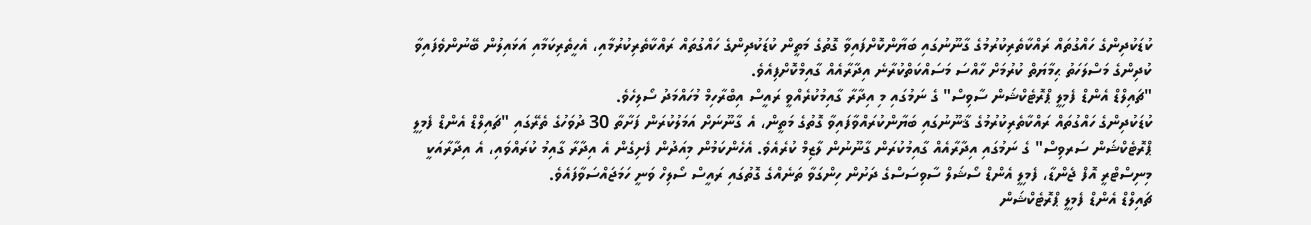ކުޑަކުދިންގެ ހައްގުތައް ރައްކާތެރިކުރުމުގެ ގާނޫނުގައި ބަޔާންކޮށްފައިވާ ގޮތުގެ މަތީން ކުޑަކުދިންގެ ހައްގުތައް ރައްކާތެރިކުރުމާއި، އެހީތެރިކަމާއި އަޅައިލުން ބޭނުންވެފައިވާ ކުދިންގެ މަސްލަހަތު ޙިމާޔަތް ކުރުމަށް ހާއްސަ މަސައްކަތްކުރާނެ އިދާރާއެއް ގާއިމްކޮށްފިއެވެ.
"ޗައިލްޑް އެންޑް ފެމިލީ ޕްރޮޓެކްޝަން ސާވިސް" ގެ ނަމުގައި މި އިދާރާ ގާއިމުކުރެއްވީ ރައީސް އިބްރާހިމް މުހައްމަދު ސޯލިހެވެ.
ކުޑަކުދިންގެ ހައްގުތައް ރައްކާތެރިކުރުމުގެ ޤާނޫނުގައި ބަޔާންކުރައްވާފައިވާ ގޮތުގެ މަތީން، އެ ގާނޫނަށް އަމަލުކުރަން ފަށާތާ 30 ދުވަހުގެ ތެރޭގައި "ޗައިލްޑް އެންޑް ފެމިލީ ޕްރޮޓެކްޝަން ސަރވިސް" ގެ ނަމުގައި އިދާރާއެއް ގާއިމުކުރަން ގާނޫނުން ލާޒިމް ކުރެއެވެ. އެހެންކަމުން މިއަދުން ފެށިގެން އެ އިދާރާ ގާއިމު ކުރައްވައި، އެ އިދާރާއަކީ މިނިސްޓްރީ އޮފް ޖެންޑާ، ފެމިލީ އެންޑް ސޯޝަލް ސާވިސަސްގެ ދަށުން ހިންގަވާ ތަނެއްގެ ގޮތުގައި ރައީސް ސޯލިހް ވަނީ ހަމަޖައްސަވާފައެވެ.
ޗައިލްޑް އެންޑް ފެމިލީ ޕްރޮޓެކްޝަން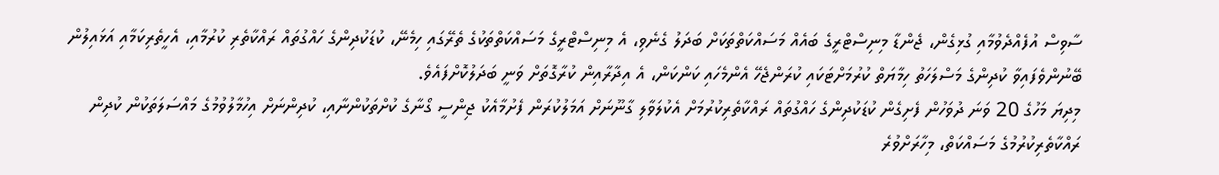ސާވިސް އުފެއްދެވުމާއި ގުޅިގެން، ޖެންޑާ މިނިސްޓްރީގެ ބައެއް މަސައްކަތްތަކަށް ބަދަލު ގެނެވި، އެ މިނިސްޓްރީގެ މަސައްކަތްތަކުގެ ތެރޭގައި ހިމެނޭ، ކުޑަކުދިންގެ ހައްގުތައް ރައްކާތެރި ކުރުމާއި، އެހީތެރިކަމާއި އަޅައިލުން ބޭނުންވެފައިވާ ކުދިންގެ މަސްލަހަތު ހިމާޔަތް ކުރުމަށްޓަކައި ކުރަންޖެހޭ އެންމެހައި ކަންކަން، އެ އިދާރާއިން ކުރާގޮތަށް ވަނީ ބަދަލުކޮށްފައެވެ.
މިދިޔަ މަހުގެ 20 ވަނަ ދުވަހުން ފެށިގެން ކުޑަކުދިންގެ ހައްގުތައް ރައްކާތެރިކުރުމަށް އެކުލަވާލި ގާނޫނަށް އަމަލުކުރަން ފެށުމާއެކު ޖިންސީ ގޯނާގެ ކުށްތަކުންނާއި، ކުދިންނަށް އިހުމާލުވުމުގެ މައްސަލަތަކުން ކުދިން ރައްކާތެރިކުރުމުގެ މަސައްކަތް، މިހާރަށްވުރެ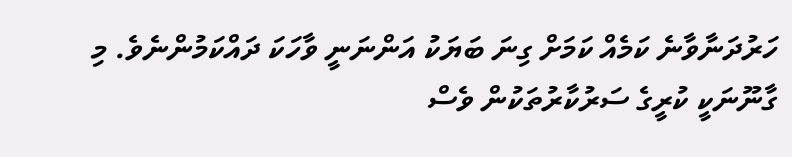ހަރުދަނާވާނެ ކަމެއް ކަމަށް ގިނަ ބަޔަކު އަންނަނީ ވާހަކަ ދައްކަމުންނެވެ. މި ގާނޫނަކީ ކުރީގެ ސަރުކާރުތަކުން ވެސް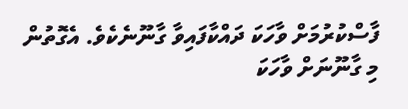ފާސްކުރުމަށް ވާހަކަ ދައްކާފައިވާ ގާނޫނެކެވެ. އެގޮތުން މި ގާނޫނަށް ވާހަކަ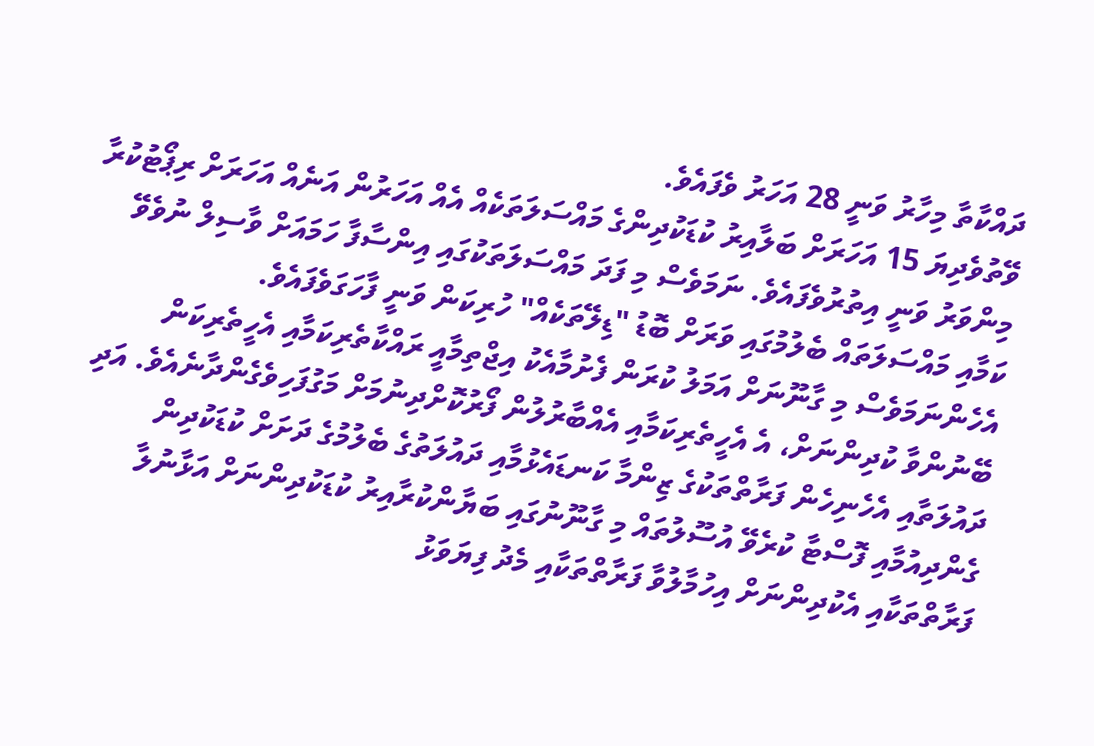ދައްކާތާ މިހާރު ވަނީ 28 އަހަރު ވެފައެވެ.
ވޭތުވެދިޔަ 15 އަހަރަށް ބަލާއިރު ކުޑަކުދިންގެ މައްސަލަތަކެއް އެއް އަހަރުން އަނެއް އަހަރަށް ރިޕޯޓުކުރާ މިންވަރު ވަނީ އިތުރުވެފައެވެ. ނަމަވެސް މި ފަދަ މައްސަލަތަކުގައި އިންސާފާ ހަމައަށް ވާސިލް ނުވެވޭ ކަމާއި މައްސަލަތައް ބެލުމުގައި ވަރަށް ބޮޑު "ޑިލޭތަކެއް" ހުރިކަން ވަނީ ފާހަގަވެފައެވެ.
އެހެންނަމަވެސް މި ގާނޫނަށް އަމަލު ކުރަން ފެށުމާއެކު އިޖްތިމާއީ ރައްކާތެރިކަމާއި އެހީތެރިކަން ބޭނުންވާ ކުދިންނަށް، އެ އެހީތެރިކަމާއި އެއްބާރުލުން ފޯރުކޮށްދިނުމަށް މަގުފަހިވެގެންދާނެއެވެ. އަދި ދައުލަތާއި އެހެނިހެން ފަރާތްތަކުގެ ޒިންމާ ކަނޑައެޅުމާއި ދައުލަތުގެ ބެލުމުގެ ދަށަށް ކުޑަކުދިން ގެންދިއުމާއި ފޮސްޓާ ކުރެވޭ އުސޫލުތައް މި ގާނޫނުގައި ބަޔާންކުރާއިރު ކުޑަކުދިންނަށް އަޅާނުލާ ފަރާތްތަކާއި އެކުދިންނަށް އިހުމާލުވާ ފަރާތްތަކާއި މެދު ފިޔަވަޅު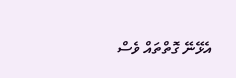އެޅޭނޭ ގޮތްތައް ވެސް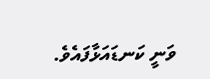ވަނީ ކަނޑައަޅާފައެވެ.